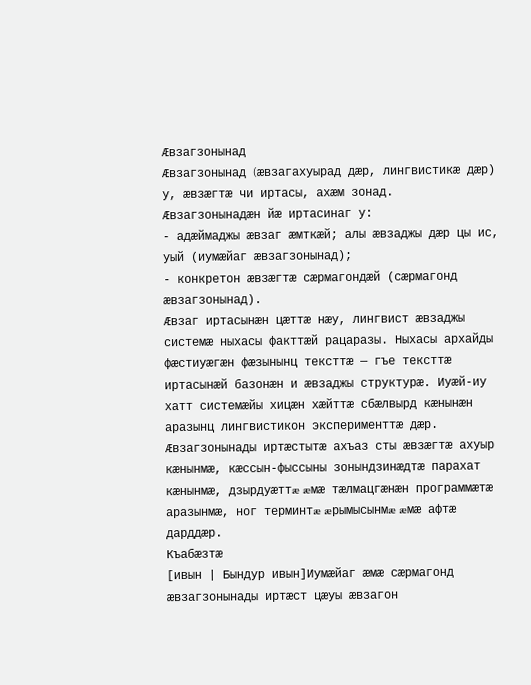Æвзагзонынад
Æвзагзонынад (æвзагахуырад дæр, лингвистикæ дæр) у, æвзæгтæ чи иртасы, ахæм зонад.
Æвзагзонынадæн йæ иртасинаг у:
- адæймаджы æвзаг æмткæй; алы æвзаджы дæр цы ис, уый (иумæйаг æвзагзонынад);
- конкретон æвзæгтæ сæрмагондæй (сæрмагонд æвзагзонынад).
Æвзаг иртасынæн цæттæ нæу, лингвист æвзаджы системæ ныхасы факттæй рацаразы. Ныхасы архайды фæстиуæгæн фæзынынц тексттæ — гъе тексттæ иртасынæй базонæн и æвзаджы структурæ. Иуæй-иу хатт системæйы хицæн хæйттæ сбæлвырд кæнынæн аразынц лингвистикон эксперименттæ дæр.
Æвзагзонынады иртæстытæ ахъаз сты æвзæгтæ ахуыр кæнынмæ, кæссын-фыссыны зонындзинæдтæ парахат кæнынмæ, дзырдуæттæ æмæ тæлмацгæнæн программæтæ аразынмæ, ног терминтæ æрымысынмæ æмæ афтæ дарддæр.
Къабæзтæ
[ивын | Бындур ивын]Иумæйаг æмæ сæрмагонд æвзагзонынады иртæст цæуы æвзагон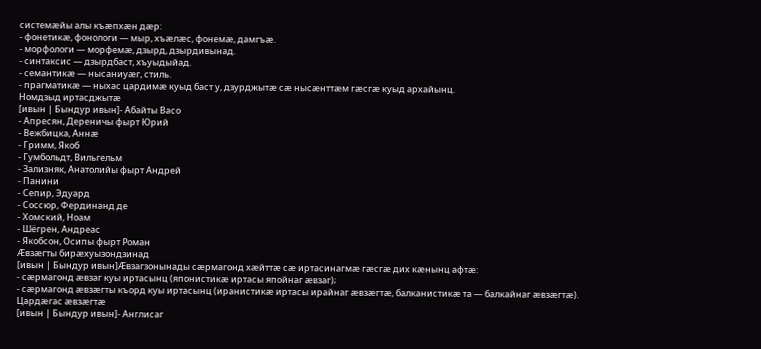системæйы алы къæпхæн дæр:
- фонетикæ, фонологи — мыр, хъæлæс, фонемæ, дамгъæ.
- морфологи — морфемæ, дзырд, дзырдивынад.
- синтаксис — дзырдбаст, хъуыдыйад.
- семантикæ — нысаниуæг, стиль.
- прагматикæ — ныхас цардимæ куыд баст у, дзурджытæ сæ нысæнттæм гæсгæ куыд архайынц.
Номдзыд иртасджытæ
[ивын | Бындур ивын]- Абайты Васо
- Апресян, Дереничы фырт Юрий
- Вежбицка, Аннæ
- Гримм, Якоб
- Гумбольдт, Вильгельм
- Зализняк, Анатолийы фырт Андрей
- Панини
- Сепир, Эдуард
- Соссюр, Фердинанд де
- Хомский, Ноам
- Шёгрен, Андреас
- Якобсон, Осипы фырт Роман
Æвзæгты бирæхуызондзинад
[ивын | Бындур ивын]Æвзагзонынады сæрмагонд хæйттæ сæ иртасинагмæ гæсгæ дих кæнынц афтæ:
- сæрмагонд æвзаг куы иртасынц (японистикæ иртасы япойнаг æвзаг);
- сæрмагонд æвзæгты къорд куы иртасынц (иранистикæ иртасы ирайнаг æвзæгтæ, балканистикæ та — балкайнаг æвзæгтæ).
Цардæгас æвзæгтæ
[ивын | Бындур ивын]- Англисаг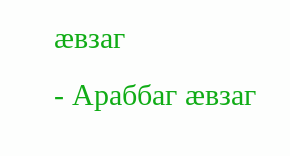æвзаг
- Араббаг æвзаг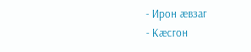- Ирон æвзаг
- Кæсгон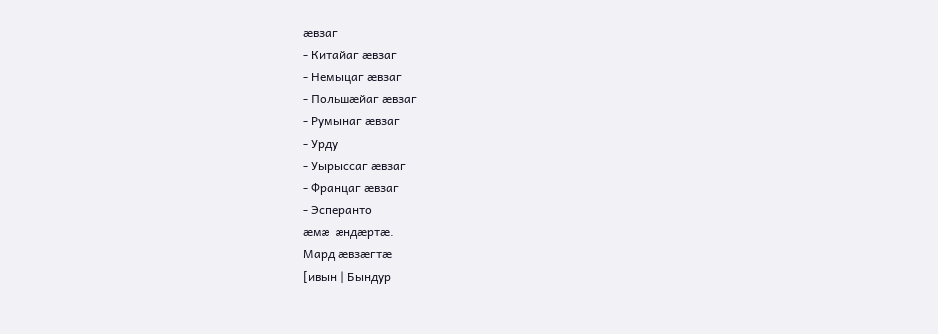æвзаг
- Китайаг æвзаг
- Немыцаг æвзаг
- Польшæйаг æвзаг
- Румынаг æвзаг
- Урду
- Уырыссаг æвзаг
- Францаг æвзаг
- Эсперанто
æмæ æндæртæ.
Мард æвзæгтæ
[ивын | Бындур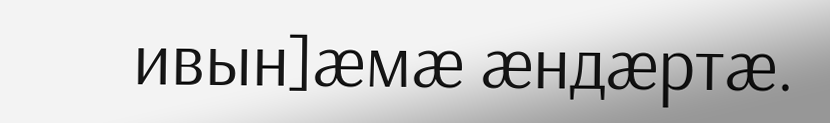ивын]æмæ æндæртæ.